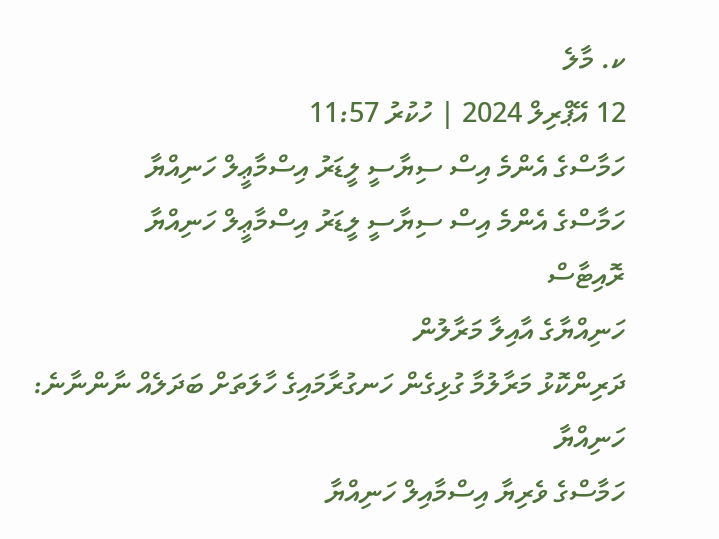ކ. މާލެ
12 އޭޕްރިލް 2024 | ހުކުރު 11:57
ހަމާސްގެ އެންމެ އިސް ސިޔާސީ ލީޑަރު އިސްމާޢީލް ހަނިއްޔާ
ހަމާސްގެ އެންމެ އިސް ސިޔާސީ ލީޑަރު އިސްމާޢީލް ހަނިއްޔާ
ރޮއިޓާސް
ހަނިއްޔާގެ އާއިލާ މަރާލުން
ދަރިންކޮޅު މަރާލުމާ ގުޅިގެން ހަނގުރާމައިގެ ހާލަތަށް ބަދަލެއް ނާންނާނެ: ހަނިއްޔާ
ހަމާސްގެ ވެރިޔާ އިސްމާއިލް ހަނިއްޔާ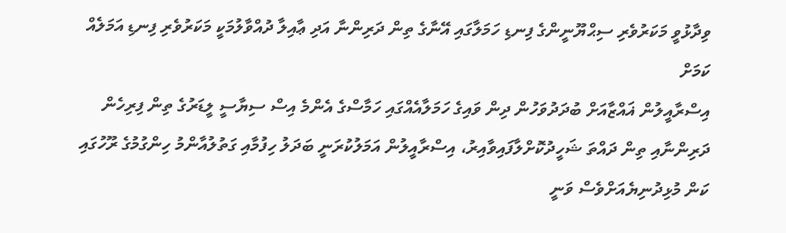ވިދާޅުވީ މަކަރުވެރި ސިޙްޔޫނީންގެ ފިނޑި ހަމަލާގައި އޭނާގެ ތިން ދަރިންނާ އަދި ޢާއިލާ ދުއްވާލުމަކީ މަކަރުވެރި ފިނޑި އަމަލެއް ކަމަށް
އިސްރާއީލުން ޣައްޒާއަށް ބުދަދުވަހުން ދިން ވައިގެ ހަމަލާއެއްގައި ހަމާސްގެ އެންމެ އިސް ސިޔާސީ ލީޑަރުގެ ތިން ފިރިހެން ދަރިންނާއި ތިން ދައްތަ ޝަހީދުކޮށްލާފައިވާއިރު، އިސްރާއީލުން އަމަލުކުރަނީ ބަދަލު ހިފުމާއި ގަތުލުއާންމު ހިންގުމުގެ ރޫހުގައި ކަން މުޅިދުނިޔެއަށްވެސް ވަނީ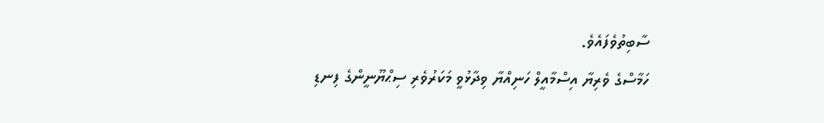ސާބިތުވެފައެވެ.
ހަމާސްގެ ވެރިޔާ އިސްމާއީލް ހަނިއްޔާ ވިދާޅުވީ މަކަރުވެރި ސިޙްޔޫނީންގެ ފިނޑި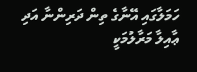ހަމަލާގައި އޭނާގެ ތިން ދަރިންނާ އަދި ޢާއިލާ މަރާލުމަކީ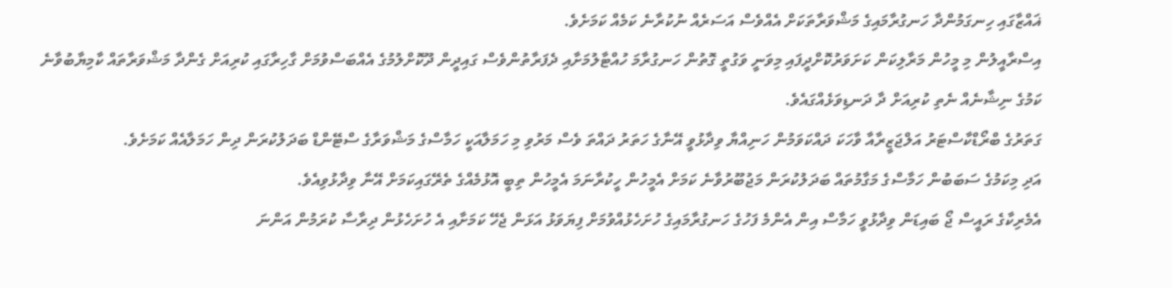ޣައްޒާގައި ހިނގަމުންދާ ހަނގުރާމައިގެ މަޝްވަރާތަކަށް އެއްވެސް އަސަރެއް ނުކުރާނެ ކަމެއް ކަމަށެވެ.
އިސްރާއީލުން މި މީހުން މަރާލިކަން ކަށަވަރުކޮށްދީފައި މިވަނީ ވަގުތީ ގޮތުން ހަނގުރާމަ ހުއްޓާލުމަށާއި ދެފަރާތުންވެސް ގައިދީން ދޫކޮށްލުމުގެ އެއްބަސްވުމަށް ގާހިރާގައި ކުރިއަށް ގެންދާ މަޝްވަރާތައް ކާމިޔާބުވާނެ ކަމުގެ ނިޝާނެއް ނެތި ކުރިއަށް ދާ ދަނޑިވަޅެއްގައެވެ.
ގަތަރުގެ ބްރޯޑްކާސްޓަރު އަލްޖަޒީރާއާ ވާހަކަ ދައްކަވަމުން ހަނިއްޔާ ވިދާޅުވީ އޭނާގެ ހަތަރު ދައްތަ ވެސް މަރުވި މި ހަމަލާއަކީ ހަމާސްގެ މަޝްވަރާގެ ސްޓޭންޑް ބަދަލުކުރަން ދިން ހަމަލާއެއް ކަމަށެވެ.
އަދި މިކަމުގެ ސަބަބުން ހަމާސްގެ މަގާމުތައް ބަދަލުކުރަން މަޖުބޫރުވާނެ ކަމަށް އެމީހުން ހީކުރާނަމަ އެމީހުން ތިބީ އޮޅުމެއްގެ ތެރޭގައިކަމަށް އޭނާ ވިދާޅުވިއެވެ.
އެމެރިކާގެ ރައީސް ޖޯ ބައިޑަން ވިދާޅުވީ ހަމާސް އިން އެންމެ ފަހުގެ ހަނގުރާމައިގެ ހުށަހެޅުއްވުމަށް ފިޔަވަޅު އަޅަން ޖެހޭ ކަމަށާއި އެ ހުށަހެޅުން ދިރާސާ ކުރަމުން އަންނަ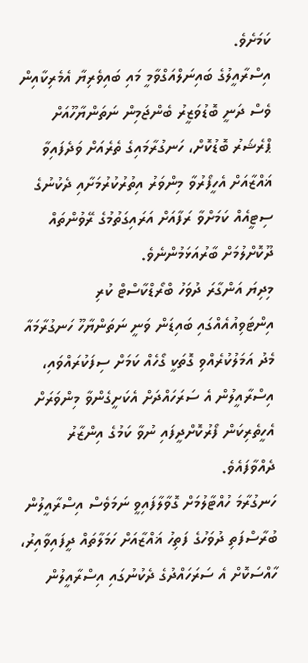ކަމަށެވެ.
އިސްރާއީލުގެ ބައިނަލްއަގްވާމީ މައި ބައިވެރިޔާ އެމެރިކާއިން ވެސް ދަނީ ބޮޑުވަޒީރު ބެންޖަމިން ނަތަންޔާހޫއަށް ޕްރެޝަރު ބޮޑުކޮށް، ހަނގުރާމައިގެ ތެރެއަށް ވަދެފައިވާ ޣައްޒާއަށް އެހީފޯރުވާ މިންވަރު އިތުރުކުރުމަށާއި ދެކުނުގެ ސިޓީއެއް ކަމަށްވާ ރަފާއަށް އަރައިގަތުމުގެ ރޭވުންތައް ދޫކޮށްލުމަށް ބާރުއަޅަމުންނެވެ.
މިދިޔަ އަންގާރަ ދުވަހު ބްރޯޑްކާސްޓް ކުރި އިންޓަވިއުއެއްގައި ބައިޑަން ވަނީ ނަތަންޔާހޫ ހަނގުރާމައާ މެދު އަމަލުކުރެއްވި ގޮތަކީ ގޯހެއް ކަމަށް ސިފަކުރައްވައި، އިސްރާއީލުން އެ ސަރަހައްދަށް އެކަށީގެންވާ މިންވަރަށް އެހީތެރިކަން ފޯރުކޮށްދީފައި ނުވާ ކަމުގެ އިންޒާރު ދެއްވާފައެވެ.
ހަނގުރާމަ ހުއްޓާލުމަށް ގޮވާލާފައިވީ ނަމަވެސް އިސްރާއީލުން ބުރާސްފަތި ދުވަހުގެ ފަތިހު ޣައްޒާއަށް ހަމަލާތައް ދީފައިވާއިރު، ހާއްސަކޮށް އެ ސަރަހައްދުގެ ދެކުނުގައި އިސްރާއީލުން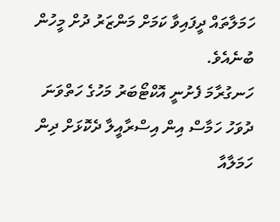ހަމަލާތައް ދީފައިވާ ކަމަށް މަންޒަރު ދުށް މީހުން ބުނެއެވެ.
ހަނގުރާމަ ފެށުނީ އޮކްޓޯބަރު މަހުގެ ހަތްވަނަ ދުވަހު ހަމާސް އިން އިސްރާއީލާ ދެކޮޅަށް ދިން ހަމަލާއާ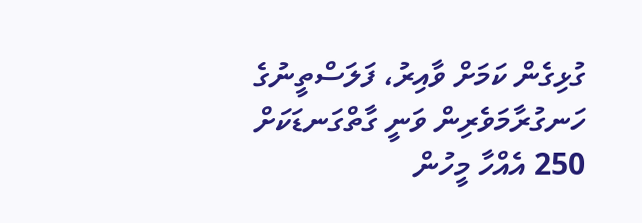ގުޅިގެން ކަމަށް ވާއިރު، ފަލަސްތީނުގެ ހަނގުރާމަވެރިން ވަނީ ގާތްގަނޑަކަށް 250 އެއްހާ މީހުން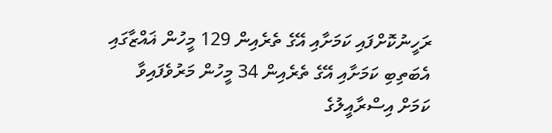ރަހީނުކޮށްފައި ކަމަށާއި އޭގެ ތެރެއިން 129 މީހުން ޣައްޒާގައި އެބަތިބި ކަމަށާއި އޭގެ ތެރެއިން 34 މީހުން މަރުވެފައިވާ ކަމަށް އިސްރާއީލުގެ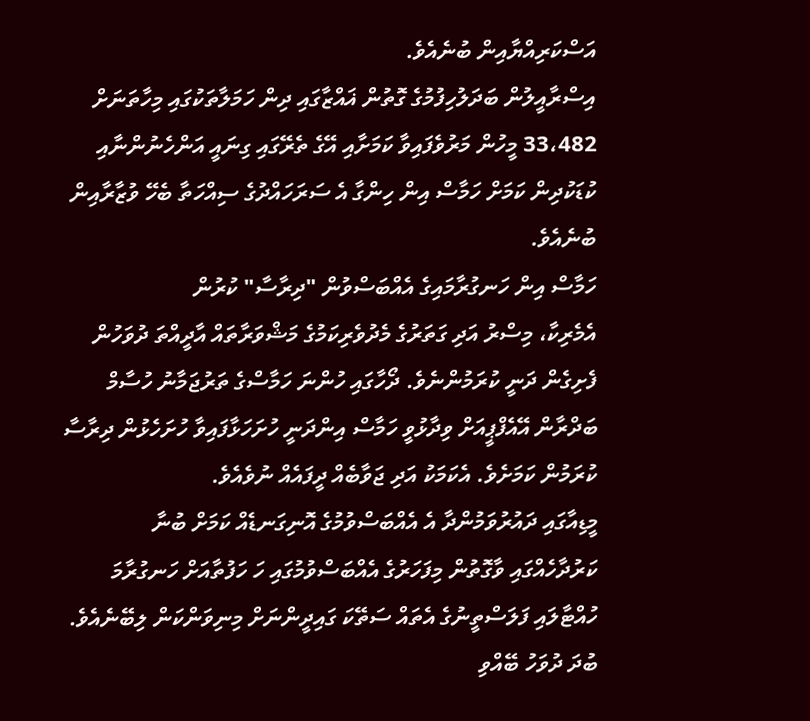އަސްކަރިއްޔާއިން ބުނެއެވެ.
އިސްރާއީލުން ބަދަލުހިފުމުގެ ގޮތުން ޣައްޒާގައި ދިން ހަމަލާތަކުގައި މިހާތަނަށް 33،482 މީހުން މަރުވެފައިވާ ކަމަށާއި އޭގެ ތެރޭގައި ގިނައީ އަންހެނުންނާއި ކުޑަކުދިން ކަމަށް ހަމާސް އިން ހިންގާ އެ ސަރަހައްދުގެ ސިއްހަތާ ބެހޭ ވުޒާރާއިން ބުނެއެވެ.
ހަމާސް އިން ހަނގުރާމައިގެ އެއްބަސްވުން "ދިރާސާ" ކުރުން
އެމެރިކާ، މިސްރު އަދި ގަތަރުގެ މެދުވެރިކަމުގެ މަޝްވަރާތައް އާދީއްތަ ދުވަހުން ފެށިގެން ދަނީ ކުރަމުންނެވެ. ދޯހާގައި ހުންނަ ހަމާސްގެ ތަރުޖަމާނު ހުސާމް ބަދްރާން އޭއެފްޕީއަށް ވިދާޅުވީ ހަމާސް އިންދަނީ ހުށަހަޅާފައިވާ ހުށަހެޅުން ދިރާސާ ކުރަމުން ކަމަށެވެ. އެކަމަކު އަދި ޖަވާބެއް ދީފައެއް ނުވެއެވެ.
މީޑިއާގައި ދައުރުވަމުންދާ އެ އެއްބަސްވުމުގެ އޮނިގަނޑެއް ކަމަށް ބުނާ ކަރުދާހެއްގައި ވާގޮތުން މިފަހަރުގެ އެއްބަސްވުމުގައި ހަ ހަފުތާއަށް ހަނގުރާމަ ހުއްޓާލައި ފަލަސްތީނުގެ އެތައް ސަތޭކަ ގައިދީންނަށް މިނިވަންކަން ލިބޭނެއެވެ.
ބުދަ ދުވަހު ބޭއްވި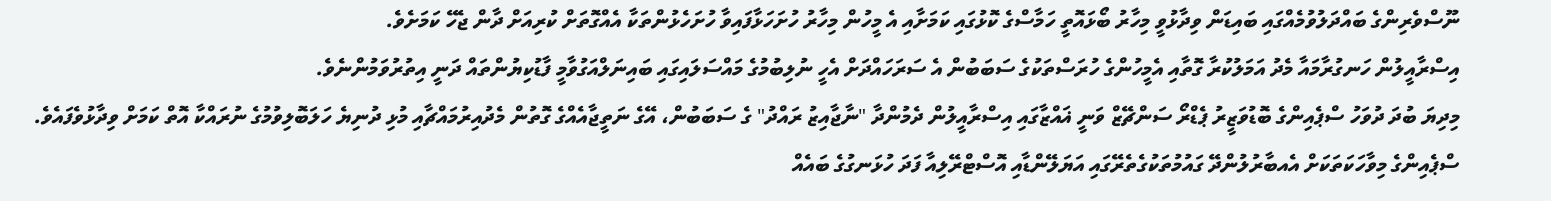ނޫސްވެރިންގެ ބައްދަލުވުމެއްގައި ބައިޑަން ވިދާޅުވީ މިހާރު ބޯޅައޮތީ ހަމާސްގެ ކޮޅުގައި ކަމަށާއި އެ މީހުން މިހާރު ހުށަހަޅާފައިވާ ހުށަހެޅުންތަކާ އެއްގޮތަށް ކުރިއަށް ދާން ޖެހޭ ކަމަށެވެ.
އިސްރާއީލުން ހަނގުރާމައާ މެދު އަމަލުކުރާ ގޮތާއި އެމީހުންގެ ހުރަސްތަކުގެ ސަބަބުން އެ ސަރަހައްދަށް އެހީ ނުލިބުމުގެ މައްސަލައިގައި ބައިނަލްއަގުވާމީ ފާޑުކިޔުންތައް ދަނީ އިތުރުވަމުންނެވެ.
މިދިޔަ ބުދަ ދުވަހު ސްޕެއިންގެ ބޮޑުވަޒީރު ޕެޑްރޯ ސަންޗޭޒް ވަނީ ޣައްޒާގައި އިސްރާއީލުން ދެމުންދާ "ނާޖާއިޒު ރައްދު" ގެ ސަބަބުން، އޭގެ ނަތީޖާއެއްގެ ގޮތުން މެދުއިރުމައްޗާއި މުޅި ދުނިޔެ ހަލަބޮލިވުމުގެ ނުރައްކާ އޮތް ކަމަށް ވިދާޅުވެފައެވެ.
ސްޕެއިންގެ މިވާހަކަތަކަށް އެއބާރުލުންދޭ ގައުމުތަކުގެތެރޭގައި އަޔަލޭންޑާއި އޮސްޓްރޭލިއާ ފަދަ ހުޅަނގުގެ ބައެއް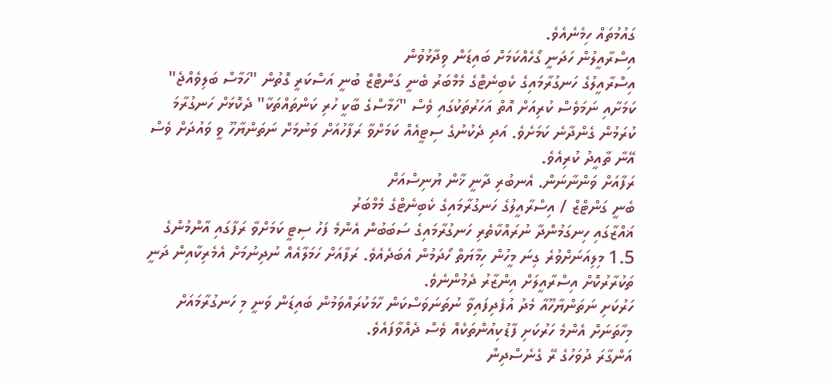ގައުމުތައް ހިމެނެއެވެ.
އިސްރާއީލުން ހަދަނީ ގޯހެއްކަމަށް ބައިޑަން ވިދާޅުވުން
އިސްރާއީލުގެ ހަނގުރާމައިގެ ކެބިނެޓްގެ މެމްބަރު ބެނީ ގަންޓްޒް ބުނީ އަސްކަރީ ގޮތުން "ހަމާސް ބަލިވެއްޖެ" ކަމަށާއި ނަމަވެސް ކުރިއަށް އޮތް އަހަރުތަކުގައި ވެސް "ހަމާސްގެ ބާކީ ހުރި ކަންތައްތަކާ" ދެކޮޅަށް ހަނގުރާމަ ކުރަމުން ގެންދާނެ ކަމަށެވެ. އަދި ދެކުނުގެ ސިޓީއެއް ކަމަށްވާ ރަފާހުއަށް ވަނުމަށް ނަތަންޔާހޫ ވީ ވައުދަށް ވެސް އޭނާ ތާއީދު ކުރިއެވެ.
ރަފާއަށް ވަންނާނަން. އެނބުރި ދާނީ ޚާން ޔުނިސްއަށް
ބެނީ ގަންޓްޒް / އިސްރާއީލުގެ ހަނގުރާމައިގެ ކެބިނެޓްގެ މެމްބަރު
ޣައްޒާގައި ހިނގަމުންދާ ނުރައްކާތެރި ހަނގުރާމައިގެ ސަބަބުން އެންމެ ފަހު ސިޓީ ކަމަށްވާ ރަފާގައި އާންމުންގެ 1.5 މިލިއަނަށްވުރެ ގިނަ މީހުން ހިމާޔަތް ހޯދަމުން އެބަދެއެވެ. ރަފާއަށް ހަމަލާއެއް ނުދިނުމަށް އެމެރިކާއިން ދަނީ ތަކުރާރުކޮށް އިސްރާއީލަށް އިންޒާރު ދެމުންނެވެ.
ހަރުކަށި ނަތަންޔާހޫއާ މެދު އުފެދިފައިވާ ނުތަނަވަސްކަން ހާމަކުރައްވަމުން ބައިޑަން ވަނީ މި ހަނގުރާމައަށް މިހާތަނަށް އެންމެ ހަރުކަށި ފާޑުކިއުންތަކެއް ވެސް ދެއްވާފައެވެ.
އަންގާރަ ދުވަހުގެ ރޭ ގެނެސްދިން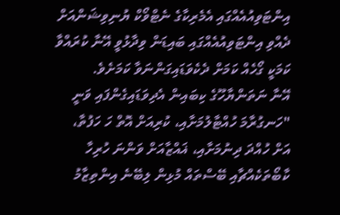އިންޓަވިއުއެއްގައި އެމެރިކާގެ ނެޓްވޯކް ޔުނިވިޝަންއަށް ދެއްވި އިންޓަވިއުއެއްގައި ބައިޑަން ވިދާޅުވީ އޭނާ ކުރައްވާ ކަމަކީ ގޯހެއް ކަމަށް ދެކެވަޑައިގަންނަވާ ކަމަށެވެ.
އޭނާ ނަތަންޔާހޫގެ ކިބައިން އެދިވަޑައިގެންފައި ވަނީ "ހަނގުރާމަ ހުއްޓާލުމަށާއި، ކުރިއަށް އޮތް ހަ ހަފުތާ، އަށް ހުއްދަ ދިނުމަށާއި، ޣައްޒާއަށް ވަންނަ ހުރިހާ ކާބޯތަކެއްޗާއި ބޭސްތައް މުޅިން ލިބޭނެ އިންތިޒާމު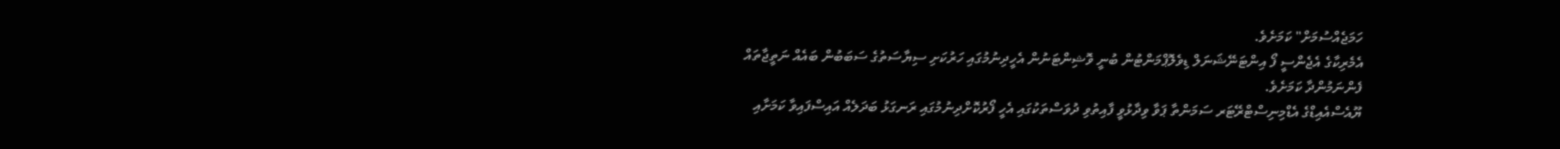ހަމަޖެއްސުމަށް" ކަމަށެވެ.
އެމެރިކާގެ އެޖެންސީ ފޯ އިންޓަނޭޝަނަލް ޑިވެލޮޕްމަންޓުން ބުނީ ވޮޝިންޓަނުން އެހީދިނުމުގައި ހަރުކަށި ސިޔާސަތުގެ ސަބަބުން ބައެއް ނަތީޖާތައް ފެންނަމުންދާ ކަމަށެވެ.
ޔޫއެސްއެއިޑްގެ އެޑްމިނިސްޓްރޭޓަރ ސަމަންތާ ޕަވާ ވިދާޅުވީ ފާއިތުވި ދުވަސްތަކުގައި އެހީ ފޯރުކޮށްދިނުމުގައި ރަނގަޅު ބަދަލެއް އައިސްފައިވާ ކަމަށާއި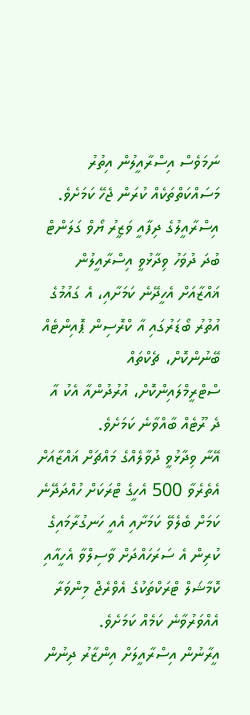ނަމަވެސް އިސްރާއީލުން އިތުރު މަސައްކަތްތަކެއް ކުރަން ޖެހޭ ކަމަށެވެ.
އިސްރާއީލުގެ ދިފާއީ ވަޒީރު ޔޯވް ގަލަންޓް ބުދަ ދުވަހު ވިދާޅުވީ އިސްރާއީލުން ޣައްޒާއަށް އެހީދޭނެ ކަމަށާއި، އެ ގައުމުގެ އުތުރު ބޯޑަރުގައި އާ ކްރޮސިން ޕޮއިންޓެއް ބޭނުންކޮށް، ޗެކްތައް ސްޓްރީމްލައިންކޮށް، އުރުދުންއާ އެކު އާ ދެ ރޫޓެއް ބާއްވާނެ ކަމަށެވެ.
އޭނާ ވިދާޅުވީ ދުވާލެއްގެ މައްޗަށް ޣައްޒާއަށް އެތެރެވާ 500 އެހީގެ ޓްރަކަށް ހުއްދަދޭނެ ކަމަށް ބެލެވޭ ކަމަށާއި އެއީ ހަނގުރާމައިގެ ކުރިން އެ ސަރަހައްދަށް ވާސިލްވާ އެހީއާއި ކޮމާޝަލް ޓްރަކްތަކުގެ އެވްރެޖް މިންވަރާ އެއްވަރުވާނެ ކަމެއް ކަމަށެވެ.
އީރާނުން އިސްރާއީލަށް އިންޒާރު ދިނުން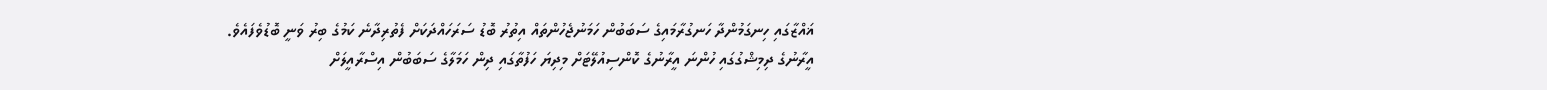ޣައްޒާގައި ހިނގަމުންދާ ހަނގުރާމައިގެ ސަބަބުން ހަމަނުޖެހުންތައް އިތުރު ބޮޑު ސަރަހައްދަކަށް ފެތުރިދާނެ ކަމުގެ ބިރު ވަނީ ބޮޑުވެފައެވެ.
އީރާނުގެ ދިމިޝްގުގައި ހުންނަ އީރާނުގެ ކޮންސިއުލޭޓަށް މިދިޔަ ހަފުތާގައި ދިން ހަމަލާގެ ސަބަބުން އިސްރާއީލަށް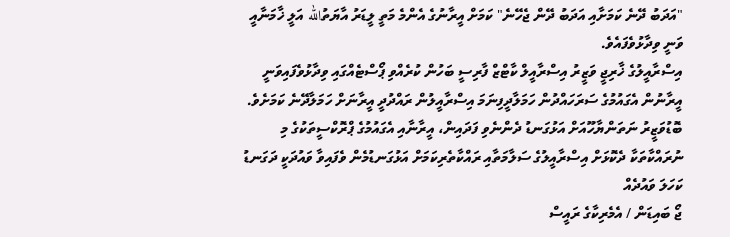"އަދަބު ދޭނެ ކަމަށާއި އަދަބު ދޭން ޖެހޭނެ" ކަމަށް އީރާނުގެ އެންމެ މަތީ ލީޑަރު އާޔަތުالله އަލީ ޚާމަނާއީ ވަނީ ވިދާޅުވެފައެވެ.
އިސްރާއީލުގެ ޚާރިޖީ ވަޒީރު އިސްރާއީލް ކާޓްޒް ފާރިސީ ބަހުން ކުރެއްވި ޕޯސްޓެއްގައި ވިދާޅުވެފައިވަނީ އީރާނުން އެގައުމުގެ ސަރަހައްދުން ހަމަލާދީފިނަމަ އިސްރާއީލުން ރައްދުދީ އީރާނަށް ހަމަލާދޭނެ ކަމަށެވެ.
ބޮޑުވަޒީރު ނަތަންޔާހޫއަށް އަޅުގަނޑު ދެންނެވި ފަދައިން، އީރާނާއި އެގައުމުގެ ޕްރޮކްސީތަކުގެ މި ނުރައްކާތަކާ ދެކޮޅަށް އިސްރާއީލުގެ ސަލާމަތާއި ރައްކާތެރިކަމަށް އަޅުގަނޑުމެން ވެފައިވާ ވައުދަކީ ދަގަނޑު ކަހަލަ ވައުދެއް
ޖޯ ބައިޑަން / އެމެރިކާގެ ރައީސް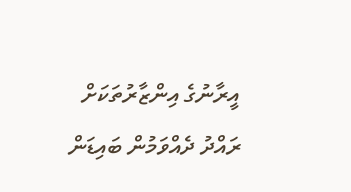އީރާނުގެ އިންޒާރުތަކަށް ރައްދު ދެއްވަމުން ބައިޑަން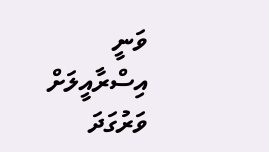ވަނީ އިސްރާއީލަށް ވަރުގަދަ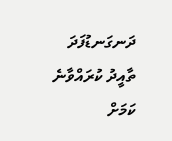ދަނގަނޑުފަދަ ތާއީދު ކުރައްވާނެ ކަމަށް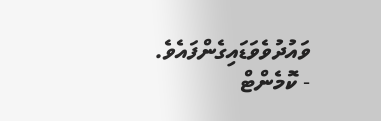ވައުދުވެވަޑައިގެންފައެވެ.
- ކޮމެންޓް